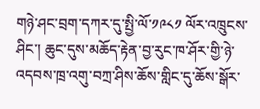གཉེ་ཤང་བྲག་དཀར་དུ་སྤྱི་ལོ་༡༩༨༡ ལོར་འཁྲུངས་ཤིང་། ཆུང་དུས་མཆོད་རྟེན་བྱ་རུང་ཁ་ཤོར་གྱི་ཉེ་འདབས་ཁྲ་འགུ་བཀྲ་ཤིས་ཆོས་གླིང་དུ་ཆོས་སྒོར་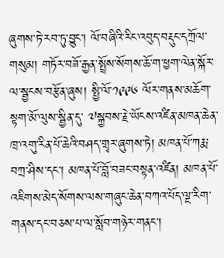ཞུགས་ཏེ་རབ་ཏུ་བྱུང་། ལོ་བཞིའི་རིང་འབུད་བརྡུང་དཀྲོལ་གསུམ། གཏོར་བཟོ་རྒྱན་སྤྲོས་སོགས་ཆོ་ག་ཕྱག་ལེན་སྐོར་ལ་སྦྱངས་བརྩོན་ཞུས། སྤྱི་ལོ་༡༩༩༦ ལོར་གནས་མཆོག་སྟག་མོ་ལུས་སྦྱིན་དུ་ ༧སྐྱབས་རྗེ་ཡོངས་འཛིན་མཁན་ཆེན་ཁྲ་འགུ་རིན་པོ་ཆེའི་བཤད་གྲྭར་ཞུགས་ཏེ། མཁན་པོ་ཀརྨ་བཀྲ་ཤིས་དང་། མཁན་པོ་བློ་བཟང་བསྟན་འཛིན། མཁན་པོ་འཇིགས་མེད་སོགས་ལས་གཞུང་ཆེན་བཀའ་པོད་ལྔ་རིག་གནས་དང་བཅས་པ་ལ་སློབ་གཉེར་གནང་།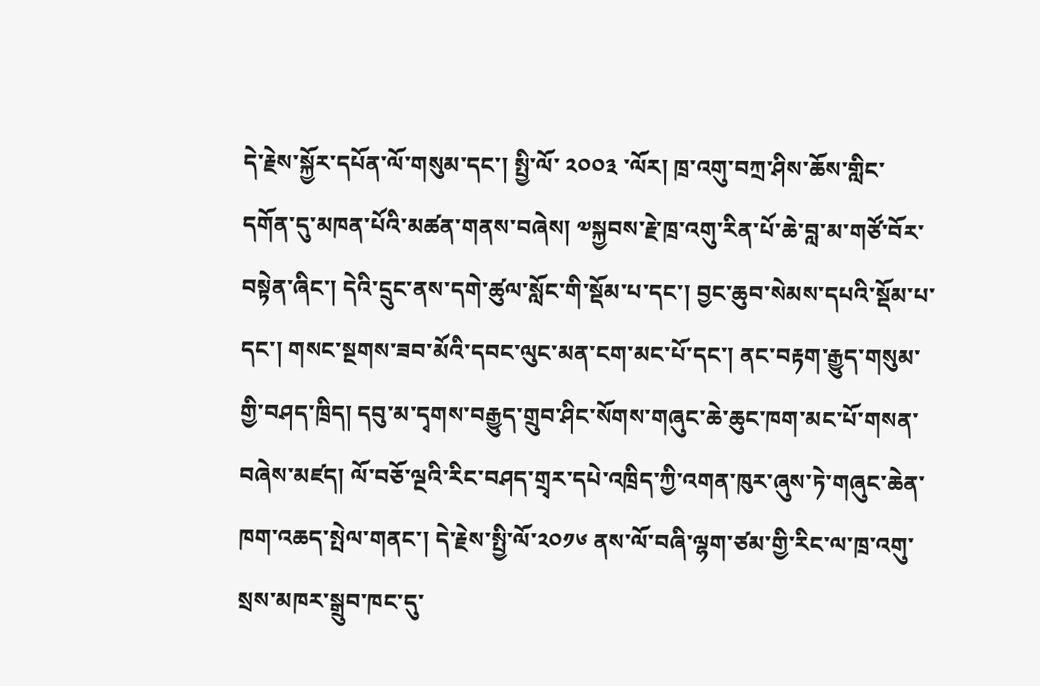དེ་རྗེས་སྐྱོར་དཔོན་ལོ་གསུམ་དང་། སྤྱི་ལོ་ ༢༠༠༣ ་ལོར། ཁྲ་འགུ་བཀྲ་ཤིས་ཆོས་གླིང་དགོན་དུ་མཁན་པོའི་མཚན་གནས་བཞེས། ༧སྐྱབས་རྗེ་ཁྲ་འགུ་རིན་པོ་ཆེ་བླ་མ་གཙོ་བོར་བསྟེན་ཞིང་། དེའི་དྲུང་ནས་དགེ་ཚུལ་སློང་གི་སྡོམ་པ་དང་། བྱང་ཆུབ་སེམས་དཔའི་སྡོམ་པ་དང་། གསང་སྔགས་ཟབ་མོའི་དབང་ལུང་མན་ངག་མང་པོ་དང་། ནང་བརྟག་རྒྱུད་གསུམ་གྱི་བཤད་ཁྲིད། དབུ་མ་དྭགས་བརྒྱུད་གྲུབ་ཤིང་སོགས་གཞུང་ཆེ་ཆུང་ཁག་མང་པོ་གསན་བཞེས་མཛད། ལོ་བཅོ་ལྔའི་རིང་བཤད་གྲྭར་དཔེ་འཁྲིད་ཀྱི་འགན་ཁུར་ཞུས་ཏེ་གཞུང་ཆེན་ཁག་འཆད་སྤེལ་གནང་། དེ་རྗེས་སྤྱི་ལོ་༢༠༡༦ ནས་ལོ་བཞི་ལྷག་ཙམ་གྱི་རིང་ལ་ཁྲ་འགུ་སྲས་མཁར་སྒྲུབ་ཁང་དུ་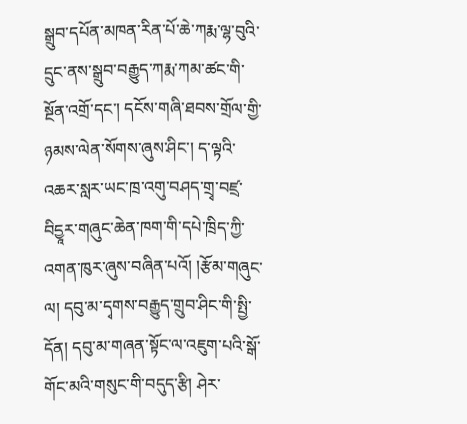སྒྲུབ་དཔོན་མཁན་རིན་པོ་ཆེ་ཀརྨ་ལྷ་བུའི་དྲུང་ནས་སྒྲུབ་བརྒྱུད་ཀརྨ་ཀམ་ཚང་གི་སྔོན་འགྲོ་དང་། དངོས་གཞི་ཐབས་གྲོལ་གྱི་ཉམས་ལེན་སོགས་ཞུས་ཤིང་། ད་ལྟའི་འཆར་སླར་ཡང་ཁྲ་འགུ་བཤད་གྲྭ་བཛྲ་བིདྱཱར་གཞུང་ཆེན་ཁག་གི་དཔེ་ཁྲིད་ཀྱི་འགན་ཁུར་ཞུས་བཞིན་པའོ། །རྩོམ་གཞུང་ལ། དབུ་མ་དྭགས་བརྒྱུད་གྲུབ་ཤིང་གི་སྤྱི་དོན། དབུ་མ་གཞན་སྟོང་ལ་འཇུག་པའི་སྒོ་གོང་མའི་གསུང་གི་བདུད་རྩི། ཤེར་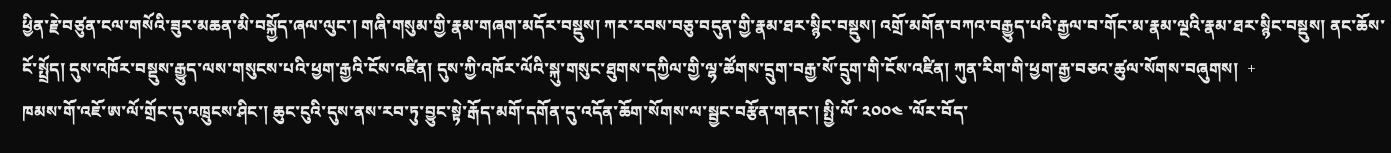ཕྱིན་རྗེ་བཙུན་ངལ་གསོའི་ཟུར་མཆན་མི་བསྐྱོད་ཞལ་ལུང་། གཞི་གསུམ་གྱི་རྣམ་གཞག་མདོར་བསྡུས། ཀར་རབས་བཅུ་བདུན་གྱི་རྣམ་ཐར་སྙིང་བསྡུས། འགྲོ་མགོན་བཀའ་བརྒྱུད་པའི་རྒྱལ་བ་གོང་མ་རྣམ་ལྔའི་རྣམ་ཐར་སྙིང་བསྡུས། ནང་ཆོས་ངོ་སྤྲོད། དུས་འཁོར་བསྡུས་རྒྱུད་ལས་གསུངས་པའི་ཕྱག་རྒྱའི་ངོས་འཛིན། དུས་ཀྱི་འཁོར་ལོའི་སྐུ་གསུང་ཐུགས་དཀྱིལ་གྱི་ལྷ་ཚོགས་དྲུག་བརྒྱ་སོ་དྲུག་གི་ངོས་འཛིན། ཀུན་རིག་གི་ཕྱག་རྒྱ་བཅའ་ཚུལ་སོགས་བཞུགས།  +
ཁམས་གོ་འཇོ་ཨ་ལོ་གྲོང་དུ་འཁྲུངས་ཤིང་། ཆུང་ངུའི་དུས་ནས་རབ་ཏུ་བྱུང་སྟེ་རྒོད་མགོ་དགོན་དུ་འདོན་ཆོག་སོགས་ལ་སྦྱང་བརྩོན་གནང་། སྤྱི་ལོ་ ༢༠༠༤ ་ལོར་བོད་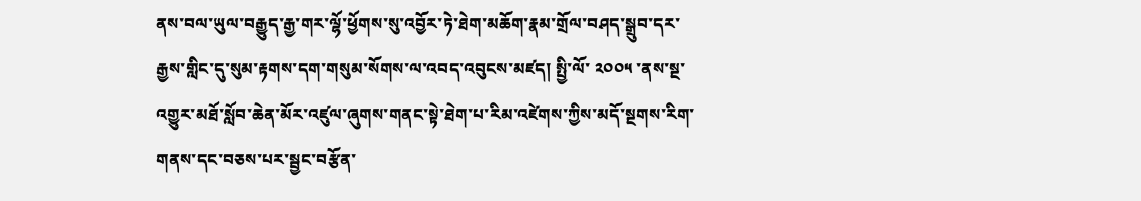ནས་བལ་ཡུལ་བརྒྱུད་རྒྱ་གར་ལྷོ་ཕྱོགས་སུ་འབྱོར་ཏེ་ཐེག་མཆོག་རྣམ་གྲོལ་བཤད་སྒྲུབ་དར་རྒྱས་གླིང་དུ་སུམ་རྟགས་དག་གསུམ་སོགས་ལ་འབད་འབུངས་མཛད། སྤྱི་ལོ་ ༢༠༠༥ ་ནས་སྔ་འགྱུར་མཐོ་སློབ་ཆེན་མོར་འཛུལ་ཞུགས་གནང་སྟེ་ཐེག་པ་རིམ་འཛེགས་ཀྱིས་མདོ་སྔགས་རིག་གནས་དང་བཅས་པར་སྦྱང་བརྩོན་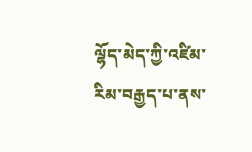ལྷོད་མེད་ཀྱི་འཛིམ་རིམ་བརྒྱད་པ་ནས་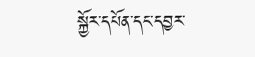སྐྱོར་དཔོན་དང་དབྱར་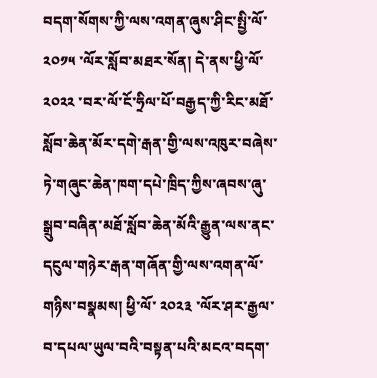བདག་སོགས་ཀྱི་ལས་འགན་ཞུས་ཤིང་སྤྱི་ལོ་ ༢༠༡༥ ་ལོར་སློབ་མཐར་སོན། དེ་ནས་ཕྱི་ལོ་ ༢༠༢༢ ་བར་ལོ་ངོ་ཧྲིལ་པོ་བརྒྱད་ཀྱི་རིང་མཐོ་སློབ་ཆེན་མོར་དགེ་རྒན་གྱི་ལས་འཁུར་བཞེས་ཏེ་གཞུང་ཆེན་ཁག་དཔེ་ཁྲིད་ཀྱིས་ཞབས་ཞུ་སྒྲུབ་བཞིན་མཐོ་སློབ་ཆེན་མོའི་རྒྱུན་ལས་ནང་དངུལ་གཉེར་རྒན་གཞོན་གྱི་ལས་འགན་ལོ་གཉིས་བསྣམས། ཕྱི་ལོ་ ༢༠༢༣ ་ལོར་ཤར་རྒྱལ་བ་དཔལ་ཡུལ་བའི་བསྟན་པའི་མངའ་བདག་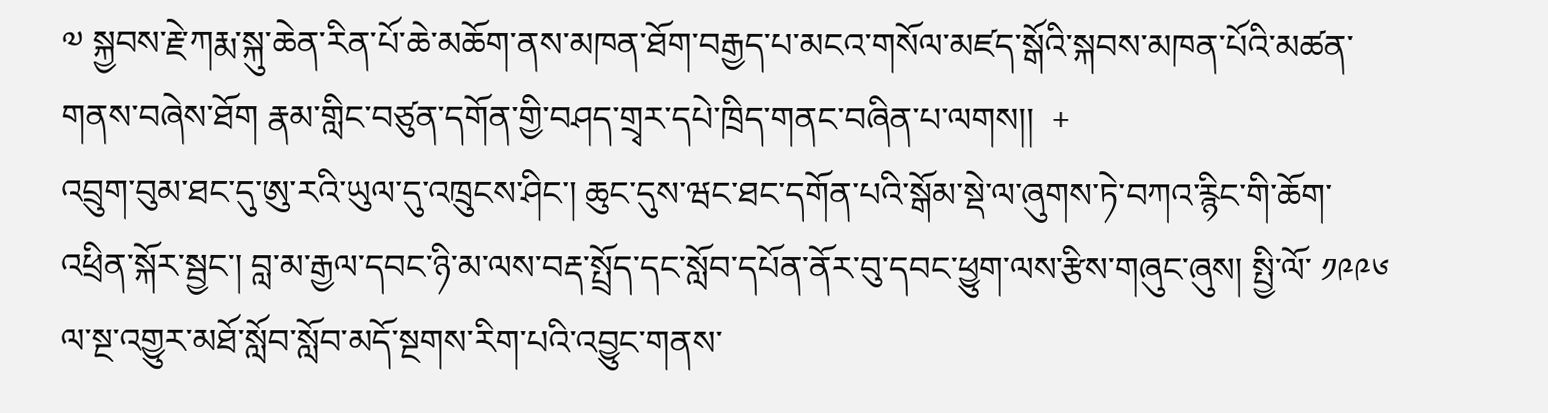༧ སྐྱབས་རྗེ་ཀརྨ་སྐུ་ཆེན་རིན་པོ་ཆེ་མཆོག་ནས་མཁན་ཐོག་བརྒྱད་པ་མངའ་གསོལ་མཛད་སྒོའི་སྐབས་མཁན་པོའི་མཚན་གནས་བཞེས་ཐོག རྣམ་གླིང་བཙུན་དགོན་གྱི་བཤད་གྲྭར་དཔེ་ཁྲིད་གནང་བཞིན་པ་ལགས།།  +
འབྲུག་བུམ་ཐང་དུ་ཨུ་རའི་ཡུལ་དུ་འཁྲུངས་ཤིང་། ཆུང་དུས་ཝང་ཐང་དགོན་པའི་སྒོམ་སྡེ་ལ་ཞུགས་ཏེ་བཀའ་རྙིང་གི་ཆོག་འཕྲིན་སྐོར་སྦྱང་། བླ་མ་རྒྱལ་དབང་ཉི་མ་ལས་བརྡ་སྤྲོད་དང་སློབ་དཔོན་ནོར་བུ་དབང་ཕྱུག་ལས་རྩིས་གཞུང་ཞུས། སྤྱི་ལོ་ ༡༩༩༦ ལ་སྔ་འགྱུར་མཐོ་སློབ་སློབ་མདོ་སྔགས་རིག་པའི་འབྱུང་གནས་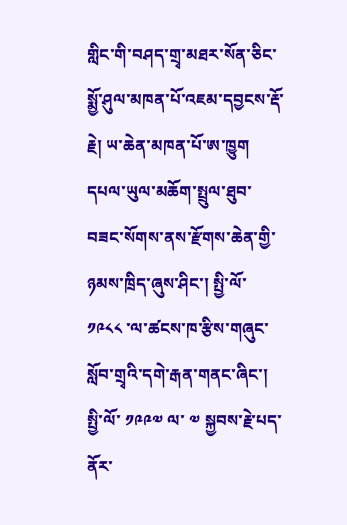གླིང་གི་བཤད་གྲྭ་མཐར་སོན་ཅིང་ སྨྱོ་ཤུལ་མཁན་པོ་འཇམ་དབྱངས་རྡོ་རྗེ། ཡ་ཆེན་མཁན་པོ་ཨ་ཁྱུག དཔལ་ཡུལ་མཆོག་སྤྲུལ་ཐུབ་བཟང་སོགས་ནས་རྫོགས་ཆེན་གྱི་ཉམས་ཁྲིད་ཞུས་ཤིང་། སྤྱི་ལོ་ ༡༩༨༨ ་ལ་ཚངས་ཁ་རྩིས་གཞུང་སློབ་གྲྭའི་དགེ་རྒན་གནང་ཞིང་། སྤྱི་ལོ་ ༡༩༩༧ ལ་ ༧ སྐྱབས་རྗེ་པད་ནོར་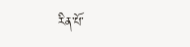རིན་པོ་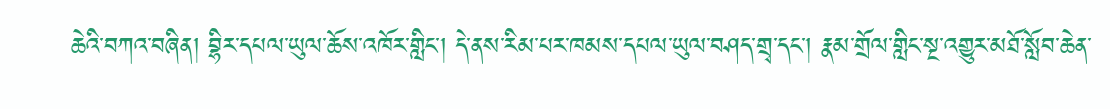ཆེའི་བཀའ་བཞིན། བྷིར་དཔལ་ཡུལ་ཆོས་འཁོར་གླིང་། དེ་ནས་རིམ་པར་ཁམས་དཔལ་ཡུལ་བཤད་གྲྭ་དང་། རྣམ་གྲོལ་གླིང་སྔ་འགྱུར་མཐོ་སློབ་ཆེན་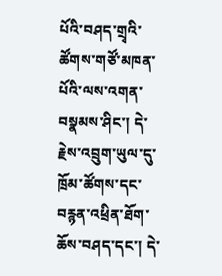པོའི་བཤད་གྲྭའི་ཚོགས་གཙོ་མཁན་པོའི་ལས་འགན་བསྣམས་ཤིང་། དེ་རྗེས་འབྲུག་ཡུལ་དུ་ ཁྲོམ་ཚོགས་དང་བརྙན་འཕྲིན་ཐོག་ཆོས་བཤད་དང་། དེ་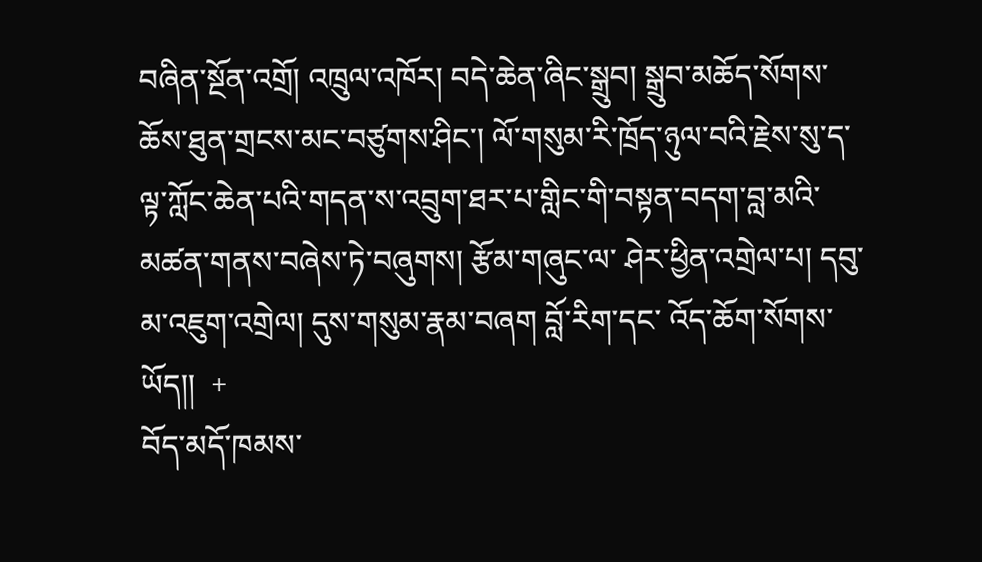བཞིན་སྔོན་འགྲོ། འཁྲུལ་འཁོར། བདེ་ཆེན་ཞིང་སྒྲུབ། སྒྲུབ་མཆོད་སོགས་ཆོས་ཐུན་གྲངས་མང་བཙུགས་ཤིང་། ལོ་གསུམ་རི་ཁྲོད་ཉུལ་བའི་རྗེས་སུ་ད་ལྟ་ཀློང་ཆེན་པའི་གདན་ས་འབྲུག་ཐར་པ་གླིང་གི་བསྟན་བདག་བླ་མའི་མཚན་གནས་བཞེས་ཏེ་བཞུགས། རྩོམ་གཞུང་ལ་ ཤེར་ཕྱིན་འགྲེལ་པ། དབུ་མ་འཇུག་འགྲེལ། དུས་གསུམ་རྣམ་བཞག བློ་རིག་དང་ འོད་ཆོག་སོགས་ཡོད།།  +
བོད་མདོ་ཁམས་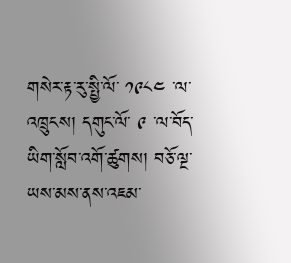གསེར་རྟ་རུ་སྤྱི་ལོ་ ༡༩༨༤ ་ལ་འཁྲུངས། དགུང་ལོ་ ༩ ་ལ་བོད་ཡིག་སློབ་འགོ་ཚུགས། བཅོ་ལྔ་ཡས་མས་ནས་འཇམ་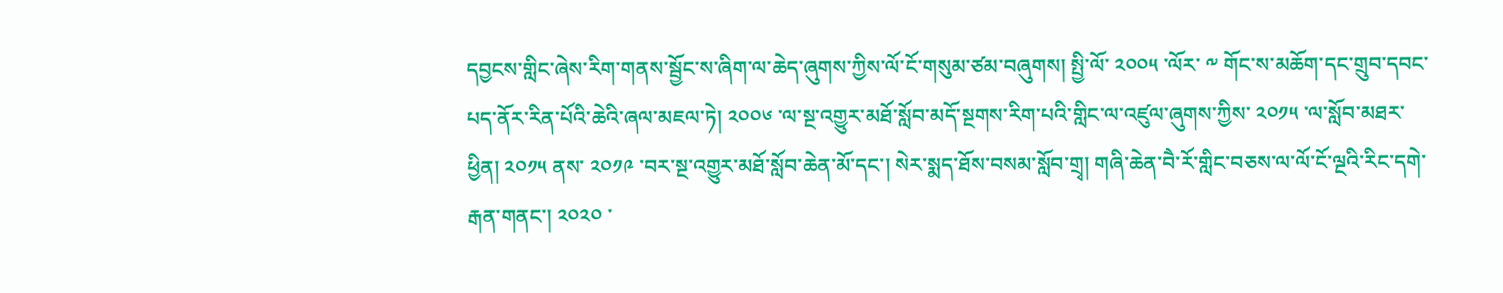དབྱངས་གླིང་ཞེས་རིག་གནས་སྦྱོང་ས་ཞིག་ལ་ཆེད་ཞུགས་ཀྱིས་ལོ་ངོ་གསུམ་ཙམ་བཞུགས། སྤྱི་ལོ་ ༢༠༠༥ ་ལོར་ ༸ གོང་ས་མཆོག་དང་གྲུབ་དབང་པད་ནོར་རིན་པོའི་ཆེའི་ཞལ་མཇལ་ཏེ། ༢༠༠༦ ་ལ་སྔ་འགྱུར་མཐོ་སློབ་མདོ་སྔགས་རིག་པའི་གླིང་ལ་འཛུལ་ཞུགས་ཀྱིས་ ༢༠༡༥ ་ལ་སློབ་མཐར་ཕྱིན། ༢༠༡༥ ནས་ ༢༠༡༩ ་བར་སྔ་འགྱུར་མཐོ་སློབ་ཆེན་མོ་དང་། སེར་སྨད་ཐོས་བསམ་སློབ་གྲྭ། གཞི་ཆེན་བཻ་རོ་གླིང་བཅས་ལ་ལོ་ངོ་ལྔའི་རིང་དགེ་རྒན་གནང་། ༢༠༢༠ ་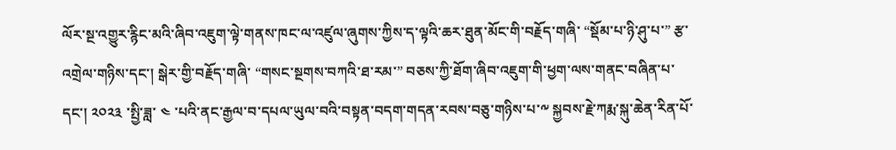ལོར་སྔ་འགྱུར་རྙིང་མའི་ཞིབ་འཇུག་ལྟེ་གནས་ཁང་ལ་འཛུལ་ཞུགས་ཀྱིས་ད་ལྟའི་ཆར་ཐུན་མོང་གི་བརྗོད་གཞི་ “སྡོམ་པ་ཉི་ཤུ་པ་” རྩ་འགྲེལ་གཉིས་དང་། སྒེར་གྱི་བརྗོད་གཞི་ “གསང་སྔགས་བཀའི་ཐ་རམ་” བཅས་ཀྱི་ཐོག་ཞིབ་འཇུག་གི་ཕྱག་ལས་གནང་བཞིན་པ་དང་། ༢༠༢༣ ་སྤྱི་ཟླ་ ༤ ་པའི་ནང་རྒྱལ་བ་དཔལ་ཡུལ་བའི་བསྟན་བདག་གདན་རབས་བཅུ་གཉིས་པ་༸ སྐྱབས་རྗེ་ཀརྨ་སྐུ་ཆེན་རིན་པོ་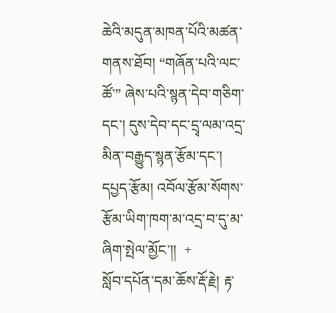ཆེའི་མདུན་མཁན་པོའི་མཚན་གནས་ཐོབ། “གཞོན་པའི་ལང་ཚོ་” ཞེས་པའི་སྙན་དེབ་གཅིག་དང་། དུས་དེབ་དང་དྲྭ་ལམ་འདྲ་མིན་བརྒྱུད་སྙན་རྩོམ་དང་། དཔྱད་རྩོམ། འབོལ་རྩོམ་སོགས་རྩོམ་ཡིག་ཁག་མ་འདྲ་བ་དུ་མ་ཞིག་སྤེལ་མྱོང་།།  +
སློབ་དཔོན་དམ་ཆོས་རྡོ་རྗེ། རྟ་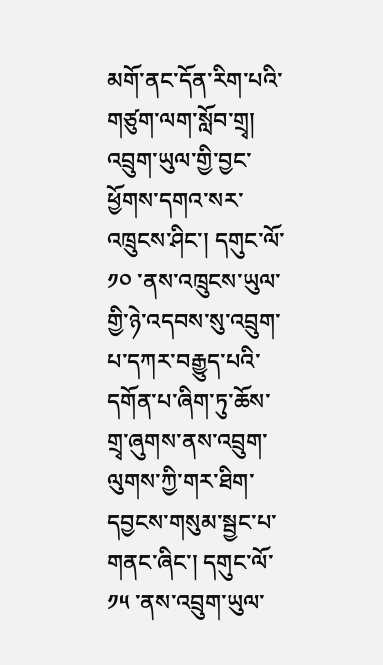མགོ་ནང་དོན་རིག་པའི་གཙུག་ལག་སློབ་གྲྭ། འབྲུག་ཡུལ་གྱི་བྱང་ཕྱོགས་དགའ་སར་འཁྲུངས་ཤིང་། དགུང་ལོ་ ༡༠ ་ནས་འཁྲུངས་ཡུལ་གྱི་ཉེ་འདབས་སུ་འབྲུག་པ་དཀར་བརྒྱུད་པའི་དགོན་པ་ཞིག་ཏུ་ཆོས་གྲྭ་ཞུགས་ནས་འབྲུག་ལུགས་ཀྱི་གར་ཐིག་དབྱངས་གསུམ་སྦྱང་པ་གནང་ཞིང་། དགུང་ལོ་ ༡༥ ་ནས་འབྲུག་ཡུལ་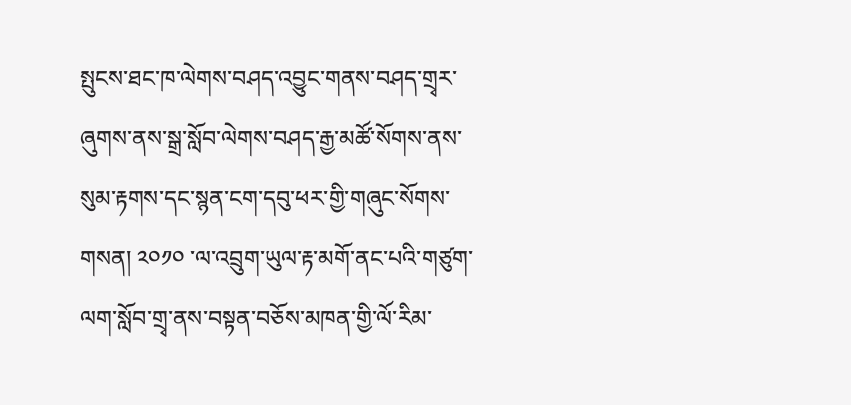སྤུངས་ཐང་ཁ་ལེགས་བཤད་འབྱུང་གནས་བཤད་གྲྭར་ཞུགས་ནས་སྒྲ་སློབ་ལེགས་བཤད་རྒྱ་མཚོ་སོགས་ནས་སུམ་རྟགས་དང་སྙན་ངག་དབུ་ཕར་གྱི་གཞུང་སོགས་གསན། ༢༠༡༠ ་ལ་འབྲུག་ཡུལ་རྟ་མགོ་ནང་པའི་གཙུག་ལག་སློབ་གྲྭ་ནས་བསྟན་བཅོས་མཁན་གྱི་ལོ་རིམ་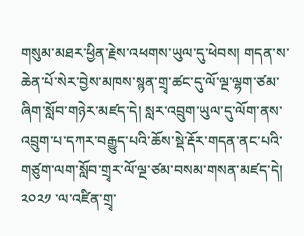གསུམ་མཐར་ཕྱིན་རྗེས་འཕགས་ཡུལ་དུ་ཕེབས། གདན་ས་ཆེན་པོ་སེར་བྱེས་མཁས་སྙན་གྲྭ་ཚང་དུ་ལོ་ལྔ་ལྷག་ཙམ་ཞིག་སློབ་གཉེར་མཛད་དེ། སླར་འབྲུག་ཡུལ་དུ་ལོག་ནས་འབྲུག་པ་དཀར་བརྒྱུད་པའི་ཆོས་སྡེ་རྡོར་གདན་ནང་པའི་གཙུག་ལག་སློབ་གྲྭར་ལོ་ལྔ་ཙམ་བསམ་གསན་མཛད་དེ། ༢༠༢༡ ་ལ་འཛིན་གྲྭ་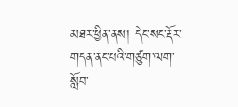མཐར་ཕྱིན་ནས། དེང་སང་རྡོར་གདན་ནང་པའི་གཙུག་ལག་སློབ་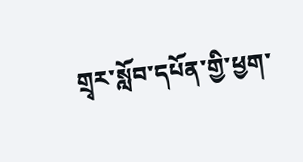གྲྭར་སློབ་དཔོན་གྱི་ཕྱག་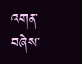འགན་བཞེས་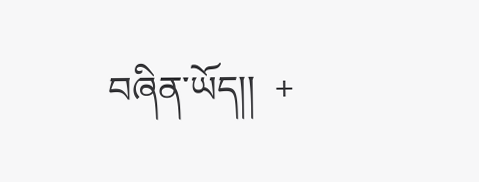བཞིན་ཡོད།།  +